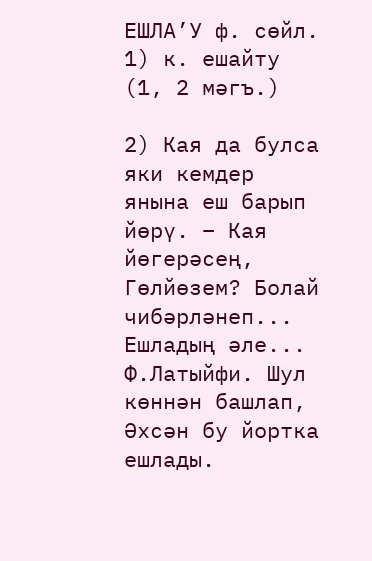ЕШЛА’У ф. сөйл. 1) к. ешайту (1, 2 мәгъ.)

2) Кая да булса яки кемдер янына еш барып йөрү. – Кая йөгерәсең, Гөлйөзем? Болай чибәрләнеп... Ешладың әле... Ф.Латыйфи. Шул көннән башлап, Әхсән бу йортка ешлады.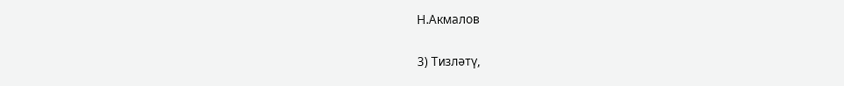Н.Акмалов

3) Тизләтү,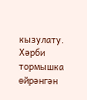кызулату. Хәрби тормышка өйрәнгән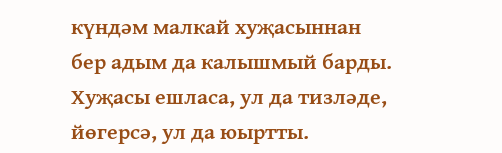күндәм малкай хуҗасыннан бер адым да калышмый барды. Хуҗасы ешласа, ул да тизләде, йөгерсә, ул да юыртты.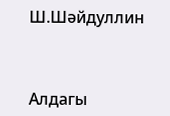Ш.Шәйдуллин



Алдагы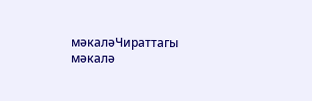мәкаләЧираттагы мәкалә